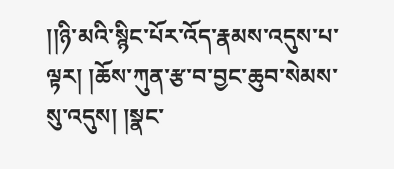།།ཉི་མའི་སྙིང་པོར་འོད་རྣམས་འདུས་པ་ལྟར། །ཆོས་ཀུན་རྩ་བ་བྱང་ཆུབ་སེམས་སུ་འདུས། །སྣང་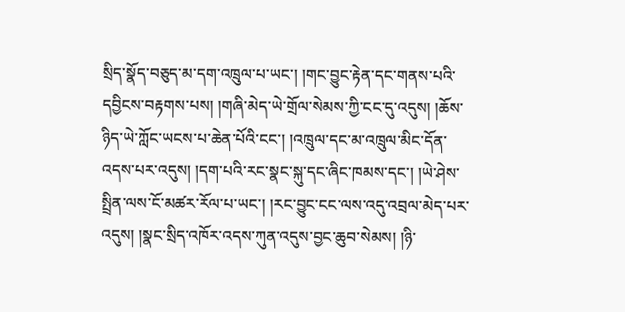སྲིད་སྣོད་བཅུད་མ་དག་འཁྲུལ་པ་ཡང་། །གང་བྱུང་རྟེན་དང་གནས་པའི་དབྱིངས་བརྟགས་པས། །གཞི་མེད་ཡེ་གྲོལ་སེམས་ཀྱི་ངང་དུ་འདུས། །ཆོས་ཉིད་ཡེ་ཀློང་ཡངས་པ་ཆེན་པོའི་ངང་། །འཁྲུལ་དང་མ་འཁྲུལ་མིང་དོན་འདས་པར་འདུས། །དག་པའི་རང་སྣང་སྐུ་དང་ཞིང་ཁམས་དང་། །ཡེ་ཤེས་སྤྲིན་ལས་ངོ་མཚར་རོལ་པ་ཡང་། །རང་བྱུང་ངང་ལས་འདུ་འབྲལ་མེད་པར་འདུས། །སྣང་སྲིད་འཁོར་འདས་ཀུན་འདུས་བྱང་ཆུབ་སེམས། །ཉི་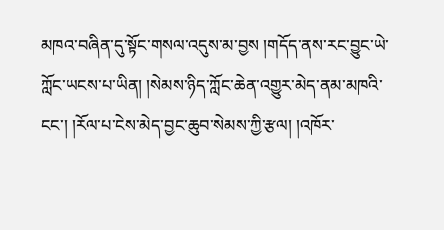མཁའ་བཞིན་དུ་སྟོང་གསལ་འདུས་མ་བྱས །གདོད་ནས་རང་བྱུང་ཡེ་ཀློང་ཡངས་པ་ཡིན། །སེམས་ཉིད་ཀློང་ཆེན་འགྱུར་མེད་ནམ་མཁའི་ངང་། །རོལ་པ་ངེས་མེད་བྱང་ཆུབ་སེམས་ཀྱི་རྩལ། །འཁོར་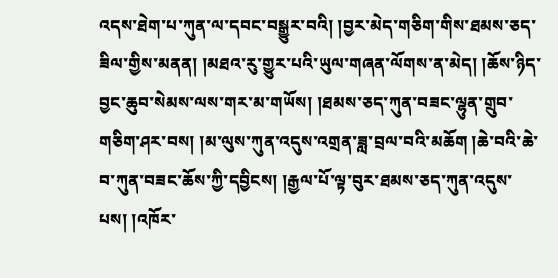འདས་ཐེག་པ་ཀུན་ལ་དབང་བསྒྱུར་བའི། །བྱར་མེད་གཅིག་གིས་ཐམས་ཅད་ཟིལ་གྱིས་མནན། །མཐའ་རུ་གྱུར་པའི་ཡུལ་གཞན་ལོགས་ན་མེད། །ཆོས་ཉིད་བྱང་ཆུབ་སེམས་ལས་གར་མ་གཡོས། །ཐམས་ཅད་ཀུན་བཟང་ལྷུན་གྲུབ་གཅིག་ཤར་བས། །མ་ལུས་ཀུན་འདུས་འགྲན་ཟླ་བྲལ་བའི་མཆོག །ཆེ་བའི་ཆེ་བ་ཀུན་བཟང་ཆོས་ཀྱི་དབྱིངས། །རྒྱལ་པོ་ལྟ་བུར་ཐམས་ཅད་ཀུན་འདུས་པས། །འཁོར་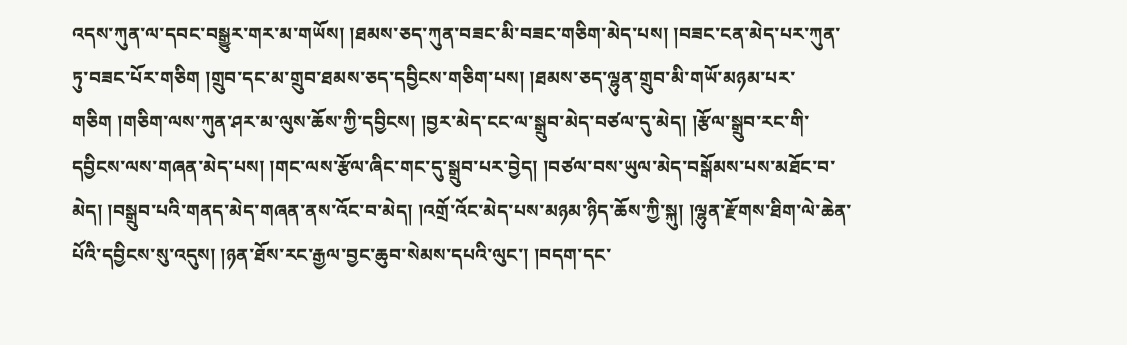འདས་ཀུན་ལ་དབང་བསྒྱུར་གར་མ་གཡོས། །ཐམས་ཅད་ཀུན་བཟང་མི་བཟང་གཅིག་མེད་པས། །བཟང་ངན་མེད་པར་ཀུན་ཏུ་བཟང་པོར་གཅིག །གྲུབ་དང་མ་གྲུབ་ཐམས་ཅད་དབྱིངས་གཅིག་པས། །ཐམས་ཅད་ལྷུན་གྲུབ་མི་གཡོ་མཉམ་པར་གཅིག །གཅིག་ལས་ཀུན་ཤར་མ་ལུས་ཆོས་ཀྱི་དབྱིངས། །བྱར་མེད་ངང་ལ་སྒྲུབ་མེད་བཙལ་དུ་མེད། །རྩོལ་སྒྲུབ་རང་གི་དབྱིངས་ལས་གཞན་མེད་པས། །གང་ལས་རྩོལ་ཞིང་གང་དུ་སྒྲུབ་པར་བྱེད། །བཙལ་བས་ཡུལ་མེད་བསྒོམས་པས་མཐོང་བ་མེད། །བསྒྲུབ་པའི་གནད་མེད་གཞན་ནས་འོང་བ་མེད། །འགྲོ་འོང་མེད་པས་མཉམ་ཉིད་ཆོས་ཀྱི་སྐུ། །ལྷུན་རྫོགས་ཐིག་ལེ་ཆེན་པོའི་དབྱིངས་སུ་འདུས། །ཉན་ཐོས་རང་རྒྱལ་བྱང་ཆུབ་སེམས་དཔའི་ལུང་། །བདག་དང་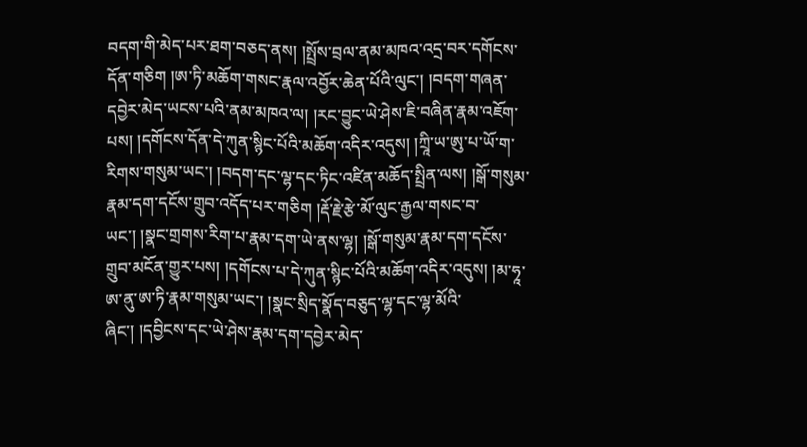བདག་གི་མེད་པར་ཐག་བཅད་ནས། །སྤྲོས་བྲལ་ནམ་མཁའ་འདྲ་བར་དགོངས་དོན་གཅིག །ཨ་ཏི་མཆོག་གསང་རྣལ་འབྱོར་ཆེན་པོའི་ལུང་། །བདག་གཞན་དབྱེར་མེད་ཡངས་པའི་ནམ་མཁའ་ལ། །རང་བྱུང་ཡེ་ཤེས་ཇི་བཞིན་རྣམ་འཇོག་པས། །དགོངས་དོན་དེ་ཀུན་སྙིང་པོའི་མཆོག་འདིར་འདུས། །ཀྲཱི་ཡ་ཨུ་པ་ཡོ་ག་རིགས་གསུམ་ཡང་། །བདག་དང་ལྷ་དང་ཏིང་འཛིན་མཆོད་སྤྲིན་ལས། །སྒོ་གསུམ་རྣམ་དག་དངོས་གྲུབ་འདོད་པར་གཅིག །རྡོ་རྗེ་རྩེ་མོ་ལུང་རྒྱལ་གསང་བ་ཡང་། །སྣང་གྲགས་རིག་པ་རྣམ་དག་ཡེ་ནས་ལྷ། །སྒོ་གསུམ་རྣམ་དག་དངོས་གྲུབ་མངོན་གྱུར་པས། །དགོངས་པ་དེ་ཀུན་སྙིང་པོའི་མཆོག་འདིར་འདུས། །མ་ཧཱ་ཨ་ནུ་ཨ་ཏི་རྣམ་གསུམ་ཡང་། །སྣང་སྲིད་སྣོད་བཅུད་ལྷ་དང་ལྷ་མོའི་ཞིང་། །དབྱིངས་དང་ཡེ་ཤེས་རྣམ་དག་དབྱེར་མེད་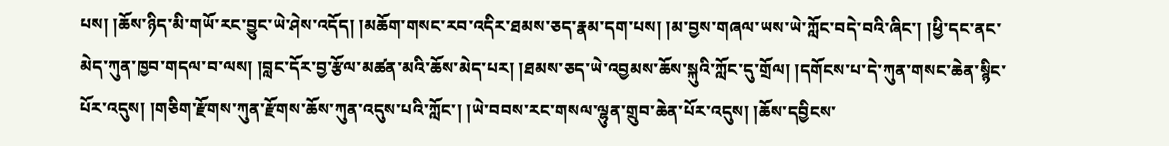པས། །ཆོས་ཉིད་མི་གཡོ་རང་བྱུང་ཡེ་ཤེས་འདོད། །མཆོག་གསང་རབ་འདིར་ཐམས་ཅད་རྣམ་དག་པས། །མ་བྱས་གཞལ་ཡས་ཡེ་ཀློང་བདེ་བའི་ཞིང་། །ཕྱི་དང་ནང་མེད་ཀུན་ཁྱབ་གདལ་བ་ལས། །བླང་དོར་བྱ་རྩོལ་མཚན་མའི་ཆོས་མེད་པར། །ཐམས་ཅད་ཡེ་འབྱམས་ཆོས་སྐུའི་ཀློང་དུ་གྲོལ། །དགོངས་པ་དེ་ཀུན་གསང་ཆེན་སྙིང་པོར་འདུས། །གཅིག་རྫོགས་ཀུན་རྫོགས་ཆོས་ཀུན་འདུས་པའི་ཀློང་། །ཡེ་བབས་རང་གསལ་ལྷུན་གྲུབ་ཆེན་པོར་འདུས། །ཆོས་དབྱིངས་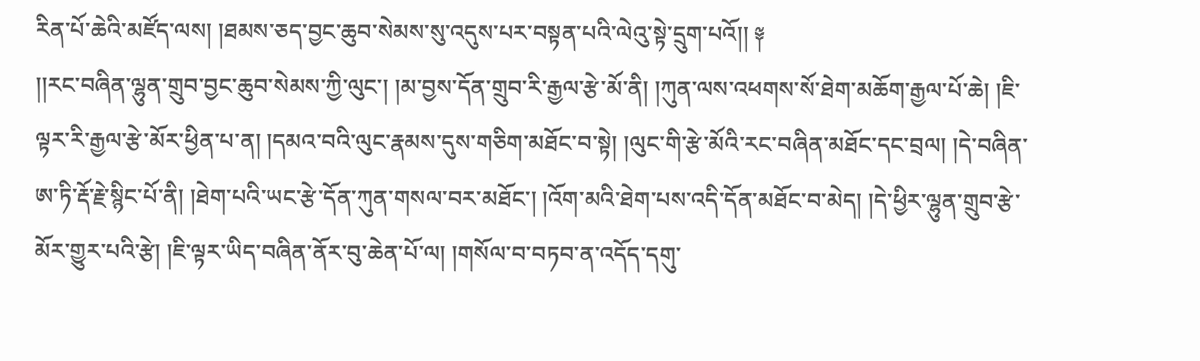རིན་པོ་ཆེའི་མཛོད་ལས། །ཐམས་ཅད་བྱང་ཆུབ་སེམས་སུ་འདུས་པར་བསྟན་པའི་ལེའུ་སྟེ་དྲུག་པའོ།། ༈
།།རང་བཞིན་ལྷུན་གྲུབ་བྱང་ཆུབ་སེམས་ཀྱི་ལུང་། །མ་བྱས་དོན་གྲུབ་རི་རྒྱལ་རྩེ་མོ་ནི། །ཀུན་ལས་འཕགས་སོ་ཐེག་མཆོག་རྒྱལ་པོ་ཆེ། །ཇི་ལྟར་རི་རྒྱལ་རྩེ་མོར་ཕྱིན་པ་ན། །དམའ་བའི་ལུང་རྣམས་དུས་གཅིག་མཐོང་བ་སྟེ། །ལུང་གི་རྩེ་མོའི་རང་བཞིན་མཐོང་དང་བྲལ། །དེ་བཞིན་ཨ་ཏི་རྡོ་རྗེ་སྙིང་པོ་ནི། །ཐེག་པའི་ཡང་རྩེ་དོན་ཀུན་གསལ་བར་མཐོང་། །འོག་མའི་ཐེག་པས་འདི་དོན་མཐོང་བ་མེད། །དེ་ཕྱིར་ལྷུན་གྲུབ་རྩེ་མོར་གྱུར་པའི་རྩེ། །ཇི་ལྟར་ཡིད་བཞིན་ནོར་བུ་ཆེན་པོ་ལ། །གསོལ་བ་བཏབ་ན་འདོད་དགུ་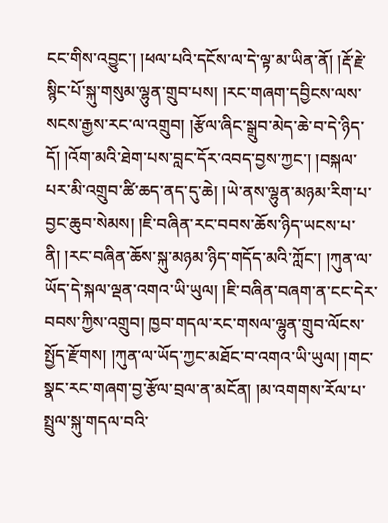ངང་གིས་འབྱུང་། །ཕལ་པའི་དངོས་ལ་དེ་ལྟ་མ་ཡིན་ནོ། །རྡོ་རྗེ་སྙིང་པོ་སྐུ་གསུམ་ལྷུན་གྲུབ་པས། །རང་གཞག་དབྱིངས་ལས་སངས་རྒྱས་རང་ལ་འགྲུབ། །རྩོལ་ཞིང་སྒྲུབ་མེད་ཆེ་བ་དེ་ཉིད་དོ། །འོག་མའི་ཐེག་པས་བླང་དོར་འབད་བྱས་ཀྱང་། །བསྐལ་པར་མི་འགྲུབ་ཚི་ཆད་ནད་དུ་ཆེ། །ཡེ་ནས་ལྷུན་མཉམ་རིག་པ་བྱང་ཆུབ་སེམས། །ཇི་བཞིན་རང་བབས་ཆོས་ཉིད་ཡངས་པ་ནི། །རང་བཞིན་ཆོས་སྐུ་མཉམ་ཉིད་གདོད་མའི་ཀློང་། །ཀུན་ལ་ཡོད་དེ་སྐལ་ལྡན་འགའ་ཡི་ཡུལ། །ཇི་བཞིན་བཞག་ན་ངང་དེར་བབས་ཀྱིས་འགྲུབ། ཁྱབ་གདལ་རང་གསལ་ལྷུན་གྲུབ་ལོངས་སྤྱོད་རྫོགས། །ཀུན་ལ་ཡོད་ཀྱང་མཐོང་བ་འགའ་ཡི་ཡུལ། །གང་སྣང་རང་གཞག་བྱ་རྩོལ་བྲལ་ན་མངོན། །མ་འགགས་རོལ་པ་སྤྲུལ་སྐུ་གདལ་བའི་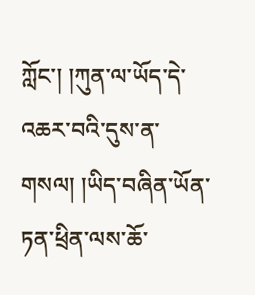ཀློང་། །ཀུན་ལ་ཡོད་དེ་འཆར་བའི་དུས་ན་གསལ། །ཡིད་བཞིན་ཡོན་ཏན་ཕྲིན་ལས་ཆོ་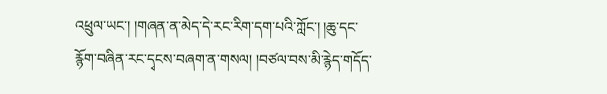འཕྲུལ་ཡང་། །གཞན་ན་མེད་དེ་རང་རིག་དག་པའི་ཀློང་། །ཆུ་དང་རྙོག་བཞིན་རང་དྭངས་བཞག་ན་གསལ། །བཙལ་བས་མི་རྙེད་གདོད་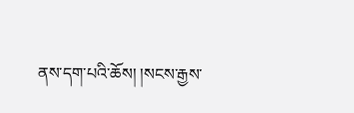ནས་དག་པའི་ཆོས། །སངས་རྒྱས་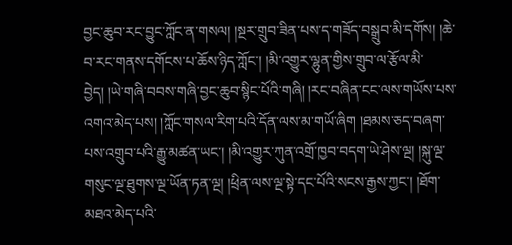བྱང་ཆུབ་རང་བྱུང་ཀློང་ན་གསལ། །སྔར་གྲུབ་ཟིན་པས་ད་གཟོད་བསྒྲུབ་མི་དགོས། །ཆེ་བ་རང་གནས་དགོངས་པ་ཆོས་ཉིད་ཀློང་། །མི་འགྱུར་ལྷུན་གྱིས་གྲུབ་ལ་རྩོལ་མི་བྱེད། །ཡེ་གཞི་བབས་གཞི་བྱང་ཆུབ་སྙིང་པོའི་གཞི། །རང་བཞིན་ངང་ལས་གཡོས་པས་འགའ་མེད་པས། །ཀློང་གསལ་རིག་པའི་དོན་ལས་མ་གཡོ་ཞིག །ཐམས་ཅད་བཞག་པས་འགྲུབ་པའི་རྒྱུ་མཚན་ཡང་། །མི་འགྱུར་ཀུན་འགྲོ་ཁྱབ་བདག་ཡེ་ཤེས་ལྔ། །སྐུ་ལྔ་གསུང་ལྔ་ཐུགས་ལྔ་ཡོན་ཏན་ལྔ། །ཕྲིན་ལས་ལྔ་སྟེ་དང་པོའི་སངས་རྒྱས་ཀྱང་། །ཐོག་མཐའ་མེད་པའི་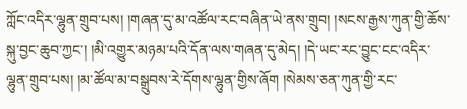ཀློང་འདིར་ལྷུན་གྲུབ་པས། །གཞན་དུ་མ་འཚོལ་རང་བཞིན་ཡེ་ནས་གྲུབ། །སངས་རྒྱས་ཀུན་གྱི་ཆོས་སྐུ་བྱང་ཆུབ་ཀྱང་། །མི་འགྱུར་མཉམ་པའི་དོན་ལས་གཞན་དུ་མེད། །དེ་ཡང་རང་བྱུང་ངང་འདིར་ལྷུན་གྲུབ་པས། །མ་ཚོལ་མ་བསྒྲུབས་རེ་དོགས་ལྷུན་གྱིས་ཞོག །སེམས་ཅན་ཀུན་གྱི་རང་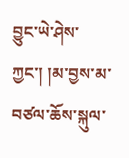བྱུང་ཡེ་ཤེས་ཀྱང་། །མ་བྱས་མ་བཙལ་ཆོས་སྐུལ་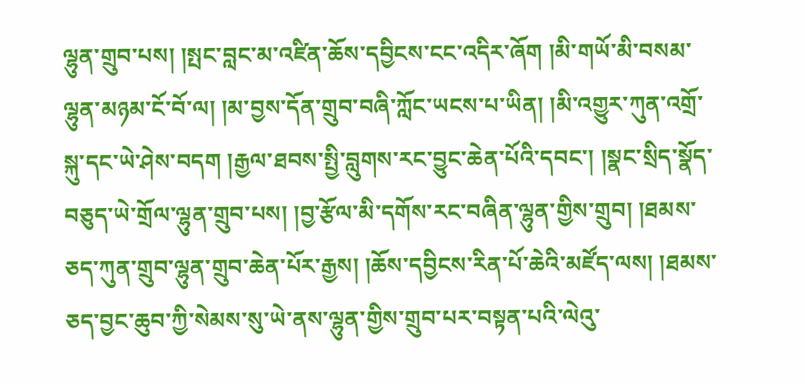ལྷུན་གྲུབ་པས། །སྤང་བླང་མ་འཛིན་ཆོས་དབྱིངས་ངང་འདིར་ཞོག །མི་གཡོ་མི་བསམ་ལྷུན་མཉམ་ངོ་བོ་ལ། །མ་བྱས་དོན་གྲུབ་བཞི་ཀློང་ཡངས་པ་ཡིན། །མི་འགྱུར་ཀུན་འགྲོ་སྐུ་དང་ཡེ་ཤེས་བདག །རྒྱལ་ཐབས་སྤྱི་བླུགས་རང་བྱུང་ཆེན་པོའི་དབང་། །སྣང་སྲིད་སྣོད་བཅུད་ཡེ་གྲོལ་ལྷུན་གྲུབ་པས། །བྱ་རྩོལ་མི་དགོས་རང་བཞིན་ལྷུན་གྱིས་གྲུབ། །ཐམས་ཅད་ཀུན་གྲུབ་ལྷུན་གྲུབ་ཆེན་པོར་རྒྱས། །ཆོས་དབྱིངས་རིན་པོ་ཆེའི་མཛོད་ལས། །ཐམས་ཅད་བྱང་ཆུབ་ཀྱི་སེམས་སུ་ཡེ་ནས་ལྷུན་གྱིས་གྲུབ་པར་བསྟན་པའི་ལེའུ་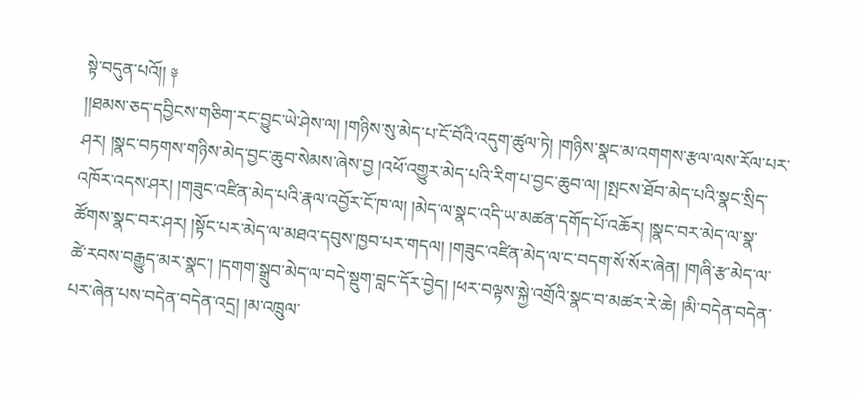སྟེ་བདུན་པའོ།། ༈
།།ཐམས་ཅད་དབྱིངས་གཅིག་རང་བྱུང་ཡེ་ཤེས་ལ། །གཉིས་སུ་མེད་པ་ངོ་བོའི་འདུག་ཚུལ་ཏེ། །གཉིས་སྣང་མ་འགགས་རྩལ་ལས་རོལ་པར་ཤར། །སྣང་བཏགས་གཉིས་མེད་བྱང་ཆུབ་སེམས་ཞེས་བྱ །འཕོ་འགྱུར་མེད་པའི་རིག་པ་བྱང་ཆུབ་ལ། །སྤངས་ཐོབ་མེད་པའི་སྣང་སྲིད་འཁོར་འདས་ཤར། །གཟུང་འཛིན་མེད་པའི་རྣལ་འབྱོར་ངོ་ཁ་ལ། །མེད་ལ་སྣང་འདི་ཡ་མཚན་དགོད་པོ་འཆོར། །སྣང་བར་མེད་ལ་སྣ་ཚོགས་སྣང་བར་ཤར། །སྟོང་པར་མེད་ལ་མཐའ་དབུས་ཁྱབ་པར་གདལ། །གཟུང་འཛིན་མེད་ལ་ང་བདག་སོ་སོར་ཞེན། །གཞི་རྩ་མེད་ལ་ཚེ་རབས་བརྒྱུད་མར་སྣང་། །དགག་སྒྲུབ་མེད་ལ་བདེ་སྡུག་བླང་དོར་བྱེད། །ཕར་བལྟས་སྐྱེ་འགྲོའི་སྣང་བ་མཚར་རེ་ཆེ། །མི་བདེན་བདེན་པར་ཞེན་པས་བདེན་བདེན་འདྲ། །མ་འཁྲུལ་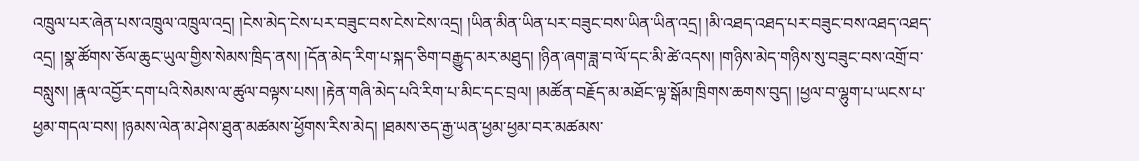འཁྲུལ་པར་ཞེན་པས་འཁྲུལ་འཁྲུལ་འདྲ། །ངེས་མེད་ངེས་པར་བཟུང་བས་ངེས་ངེས་འདྲ། །ཡིན་མིན་ཡིན་པར་བཟུང་བས་ཡིན་ཡིན་འདྲ། །མི་འཐད་འཐད་པར་བཟུང་བས་འཐད་འཐད་འདྲ། །སྣ་ཚོགས་ཅོལ་ཆུང་ཡུལ་གྱིས་སེམས་ཁྲིད་ནས། །དོན་མེད་རིག་པ་སྐད་ཅིག་བརྒྱུད་མར་མཐུད། །ཉིན་ཞག་ཟླ་བ་ལོ་དང་མི་ཚེ་འདས། །གཉིས་མེད་གཉིས་སུ་བཟུང་བས་འགྲོ་བ་བསླུས། །རྣལ་འབྱོར་དག་པའི་སེམས་ལ་ཚུལ་བལྟས་པས། །རྟེན་གཞི་མེད་པའི་རིག་པ་མིང་དང་བྲལ། །མཚོན་བརྗོད་མ་མཐོང་ལྟ་སྒོམ་ཁྲིགས་ཆགས་བུད། །ཕྱལ་བ་ལྷུག་པ་ཡངས་པ་ཕྱམ་གདལ་བས། །ཉམས་ལེན་མ་ཤེས་ཐུན་མཚམས་ཕྱོགས་རིས་མེད། །ཐམས་ཅད་རྒྱ་ཡན་ཕྱམ་ཕྱམ་བར་མཚམས་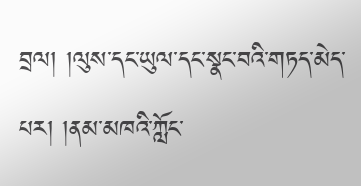བྲལ། །ལུས་དང་ཡུལ་དང་སྣང་བའི་གཏད་མེད་པར། །ནམ་མཁའི་ཀློང་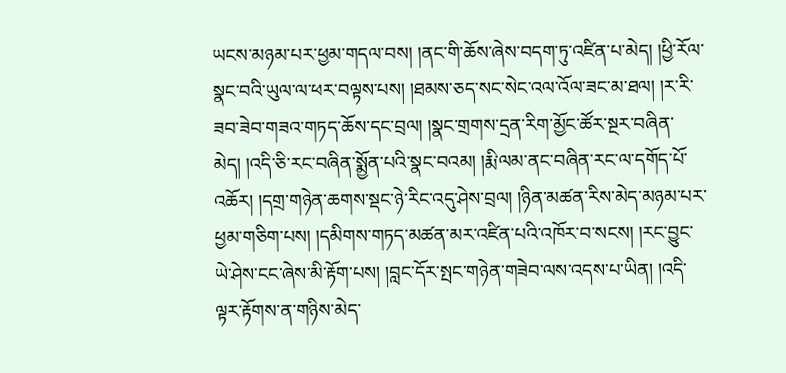ཡངས་མཉམ་པར་ཕྱམ་གདལ་བས། །ནང་གི་ཆོས་ཞེས་བདག་ཏུ་འཛིན་པ་མེད། །ཕྱི་རོལ་སྣང་བའི་ཡུལ་ལ་ཕར་བལྟས་པས། །ཐམས་ཅད་སང་སེང་འལ་འོལ་ཟང་མ་ཐལ། །ར་རི་ཟབ་ཟེབ་གཟའ་གཏད་ཆོས་དང་བྲལ། །སྣང་གྲགས་དྲན་རིག་མྱོང་ཚོར་སྔར་བཞིན་མེད། །འདི་ཅི་རང་བཞིན་སྨྱོན་པའི་སྣང་བའམ། །རྨི་ལམ་ནང་བཞིན་རང་ལ་དགོད་པོ་འཆོར། །དགྲ་གཉེན་ཆགས་སྡང་ཉེ་རིང་འདུ་ཤེས་བྲལ། །ཉིན་མཚན་རིས་མེད་མཉམ་པར་ཕྱམ་གཅིག་པས། །དམིགས་གཏད་མཚན་མར་འཛིན་པའི་འཁོར་བ་སངས། །རང་བྱུང་ཡེ་ཤེས་ངང་ཞེས་མི་རྟོག་པས། །བླང་དོར་སྤང་གཉེན་གཟེབ་ལས་འདས་པ་ཡིན། །འདི་ལྟར་རྟོགས་ན་གཉིས་མེད་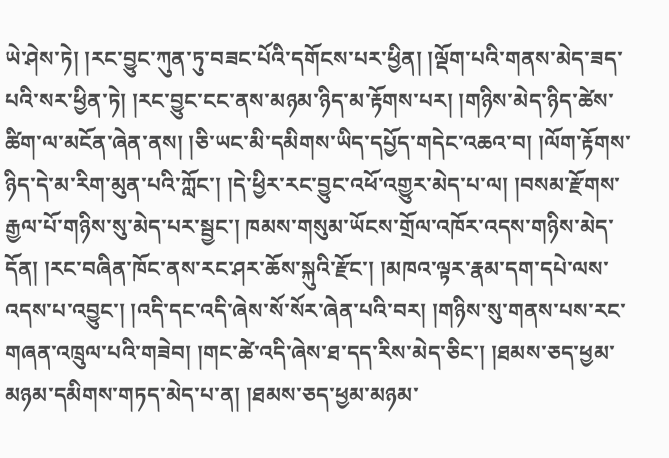ཡེ་ཤེས་ཏེ། །རང་བྱུང་ཀུན་ཏུ་བཟང་པོའི་དགོངས་པར་ཕྱིན། །ལྡོག་པའི་གནས་མེད་ཟད་པའི་སར་ཕྱིན་ཏེ། །རང་བྱུང་ངང་ནས་མཉམ་ཉིད་མ་རྟོགས་པར། །གཉིས་མེད་ཉིད་ཚེས་ཚིག་ལ་མངོན་ཞེན་ནས། །ཅི་ཡང་མི་དམིགས་ཡིད་དཔྱོད་གདེང་འཆའ་བ། །ལོག་རྟོགས་ཉིད་དེ་མ་རིག་མུན་པའི་ཀློང་། །དེ་ཕྱིར་རང་བྱུང་འཕོ་འགྱུར་མེད་པ་ལ། །བསམ་རྫོགས་རྒྱལ་པོ་གཉིས་སུ་མེད་པར་སྦྱང་། ཁམས་གསུམ་ཡོངས་གྲོལ་འཁོར་འདས་གཉིས་མེད་དོན། །རང་བཞིན་ཁོང་ནས་རང་ཤར་ཆོས་སྐུའི་རྫོང་། །མཁའ་ལྟར་རྣམ་དག་དཔེ་ལས་འདས་པ་འབྱུང་། །འདི་དང་འདི་ཞེས་སོ་སོར་ཞེན་པའི་བར། །གཉིས་སུ་གནས་པས་རང་གཞན་འཁྲུལ་པའི་གཟེབ། །གང་ཚེ་འདི་ཞེས་ཐ་དད་རིས་མེད་ཅིང་། །ཐམས་ཅད་ཕྱམ་མཉམ་དམིགས་གཏད་མེད་པ་ན། །ཐམས་ཅད་ཕྱམ་མཉམ་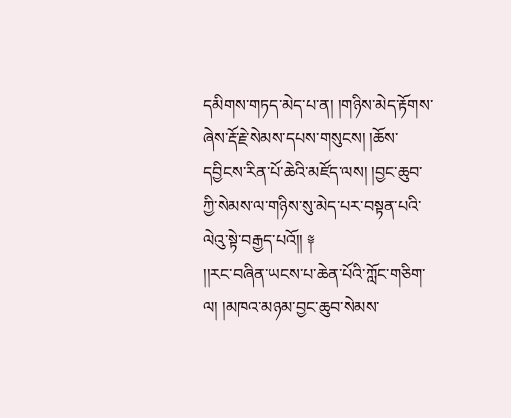དམིགས་གཏད་མེད་པ་ན། །གཉིས་མེད་རྟོགས་ཞེས་རྡོ་རྗེ་སེམས་དཔས་གསུངས། །ཆོས་དབྱིངས་རིན་པོ་ཆེའི་མཛོད་ལས། །བྱང་ཆུབ་ཀྱི་སེམས་ལ་གཉིས་སུ་མེད་པར་བསྟན་པའི་ལེའུ་སྟེ་བརྒྱད་པའོ།། ༈
།།རང་བཞིན་ཡངས་པ་ཆེན་པོའི་ཀློང་གཅིག་ལ། །མཁའ་མཉམ་བྱང་ཆུབ་སེམས་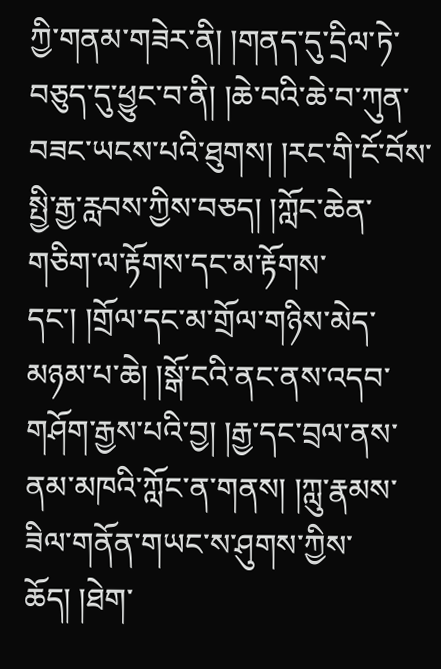ཀྱི་གནམ་གཟེར་ནི། །གནད་དུ་དྲིལ་ཏེ་བཅུད་དུ་ཕྱུང་བ་ནི། །ཆེ་བའི་ཆེ་བ་ཀུན་བཟང་ཡངས་པའི་ཐུགས། །རང་གི་ངོ་བོས་སྤྱི་རྒྱ་རླབས་ཀྱིས་བཅད། །ཀློང་ཆེན་གཅིག་ལ་རྟོགས་དང་མ་རྟོགས་དང་། །གྲོལ་དང་མ་གྲོལ་གཉིས་མེད་མཉམ་པ་ཆེ། །སྒོ་ངའི་ནང་ནས་འདབ་གཤོག་རྒྱས་པའི་བྱ། །རྒྱ་དང་བྲལ་ནས་ནམ་མཁའི་ཀློང་ན་གནས། །ཀླུ་རྣམས་ཟིལ་གནོན་གཡང་ས་ཤུགས་ཀྱིས་ཆོད། །ཐེག་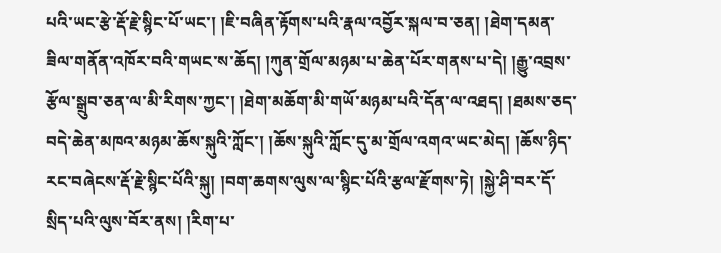པའི་ཡང་རྩེ་རྡོ་རྗེ་སྙིང་པོ་ཡང་། །ཇི་བཞིན་རྟོགས་པའི་རྣལ་འབྱོར་སྐལ་བ་ཅན། །ཐེག་དམན་ཟིལ་གནོན་འཁོར་བའི་གཡང་ས་ཆོད། །ཀུན་གྲོལ་མཉམ་པ་ཆེན་པོར་གནས་པ་དེ། །རྒྱུ་འབྲས་རྩོལ་སྒྲུབ་ཅན་ལ་མི་རིགས་ཀྱང་། །ཐེག་མཆོག་མི་གཡོ་མཉམ་པའི་དོན་ལ་འཐད། །ཐམས་ཅད་བདེ་ཆེན་མཁའ་མཉམ་ཆོས་སྐུའི་ཀློང་། །ཆོས་སྐུའི་ཀློང་དུ་མ་གྲོལ་འགའ་ཡང་མེད། །ཆོས་ཉིད་རང་བཞེངས་རྡོ་རྗེ་སྙིང་པོའི་སྐུ། །བག་ཆགས་ལུས་ལ་སྙིང་པོའི་རྩལ་རྫོགས་ཏེ། །སྐྱེ་ཤི་བར་དོ་སྲིད་པའི་ལུས་བོར་ནས། །རིག་པ་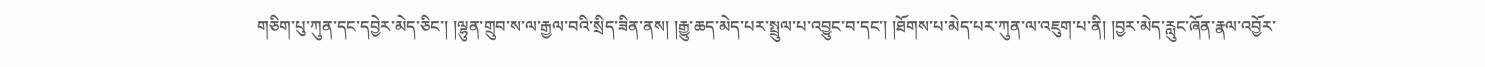གཅིག་པུ་ཀུན་དང་དབྱེར་མེད་ཅིང་། །ལྷུན་གྲུབ་ས་ལ་རྒྱལ་བའི་སྲིད་ཟིན་ནས། །རྒྱུ་ཆད་མེད་པར་སྤྲུལ་པ་འབྱུང་བ་དང་། །ཐོགས་པ་མེད་པར་ཀུན་ལ་འཇུག་པ་ནི། །བྱར་མེད་རླུང་ཞོན་རྣལ་འབྱོར་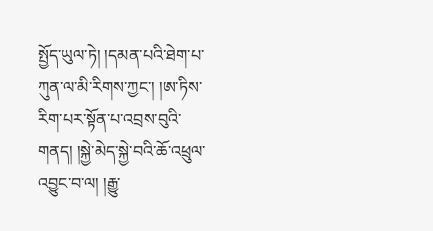སྤྱོད་ཡུལ་ཏེ། །དམན་པའི་ཐེག་པ་ཀུན་ལ་མི་རིགས་ཀྱང་། །ཨ་ཏིས་རིག་པར་སྟོན་པ་འབྲས་བུའི་གནད། །སྐྱེ་མེད་སྐྱེ་བའི་ཆོ་འཕྲུལ་འབྱུང་བ་ལ། །རྒྱུ་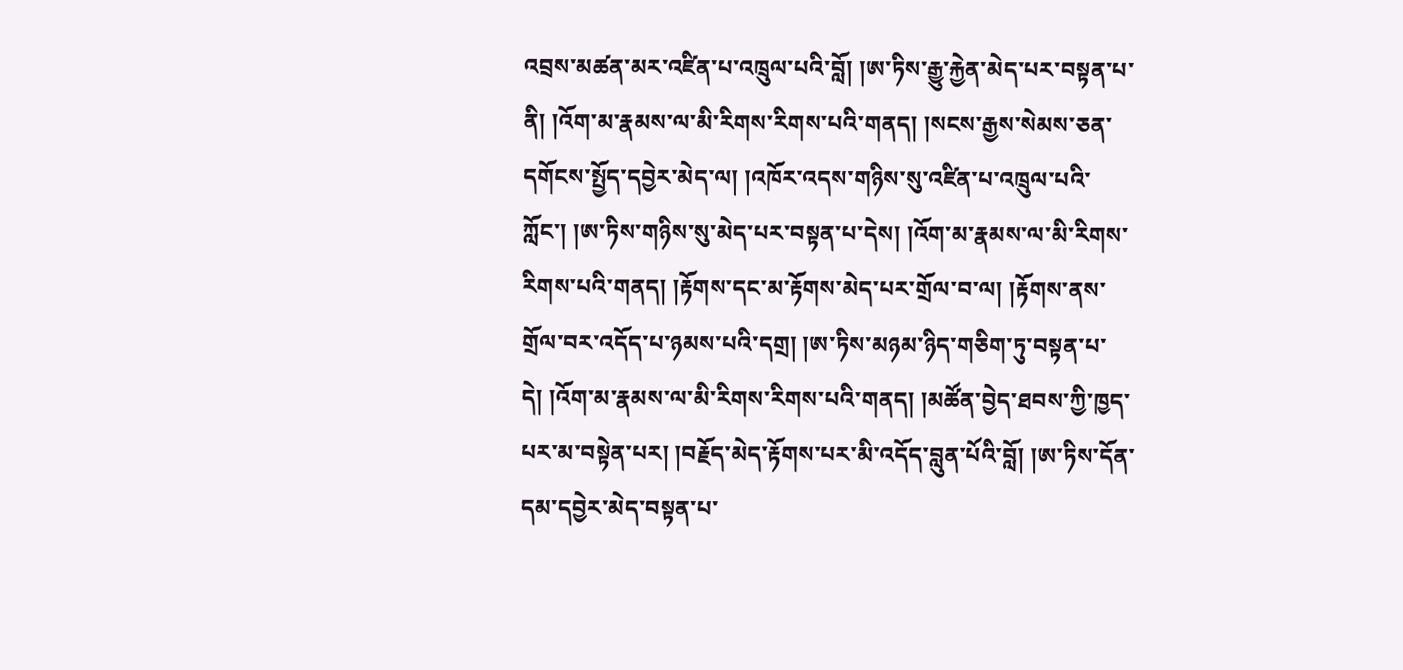འབྲས་མཚན་མར་འཛིན་པ་འཁྲུལ་པའི་བློ། །ཨ་ཏིས་རྒྱུ་རྐྱེན་མེད་པར་བསྟན་པ་ནི། །འོག་མ་རྣམས་ལ་མི་རིགས་རིགས་པའི་གནད། །སངས་རྒྱས་སེམས་ཅན་དགོངས་སྤྱོད་དབྱེར་མེད་ལ། །འཁོར་འདས་གཉིས་སུ་འཛིན་པ་འཁྲུལ་པའི་ཀློང་། །ཨ་ཏིས་གཉིས་སུ་མེད་པར་བསྟན་པ་དེས། །འོག་མ་རྣམས་ལ་མི་རིགས་རིགས་པའི་གནད། །རྟོགས་དང་མ་རྟོགས་མེད་པར་གྲོལ་བ་ལ། །རྟོགས་ནས་གྲོལ་བར་འདོད་པ་ཉམས་པའི་དགྲ། །ཨ་ཏིས་མཉམ་ཉིད་གཅིག་ཏུ་བསྟན་པ་དེ། །འོག་མ་རྣམས་ལ་མི་རིགས་རིགས་པའི་གནད། །མཚོན་བྱེད་ཐབས་ཀྱི་ཁྱད་པར་མ་བསྟེན་པར། །བརྗོད་མེད་རྟོགས་པར་མི་འདོད་བླུན་པོའི་བློ། །ཨ་ཏིས་དོན་དམ་དབྱེར་མེད་བསྟན་པ་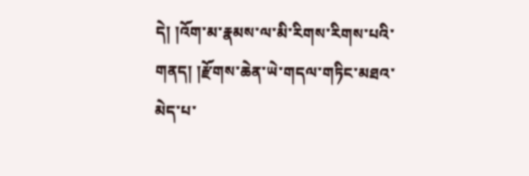དེ། །འོག་མ་རྣམས་ལ་མི་རིགས་རིགས་པའི་གནད། །རྫོགས་ཆེན་ཡེ་གདལ་གཏིང་མཐའ་མེད་པ་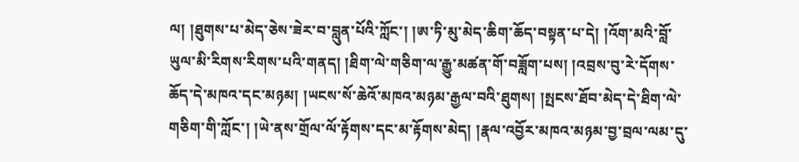ལ། །ཐུགས་པ་མེད་ཅེས་ཟེར་བ་བླུན་པོའི་ཀློང་། །ཨ་ཏི་མུ་མེད་ཆིག་ཆོད་བསྟན་པ་དེ། །འོག་མའི་བློ་ཡུལ་མི་རིགས་རིགས་པའི་གནད། །ཐིག་ལེ་གཅིག་ལ་རྒྱུ་མཚན་གོ་བཟློག་པས། །འབྲས་བུ་རེ་དོགས་ཆོད་དེ་མཁའ་དང་མཉམ། །ཡངས་སོ་ཆེའོ་མཁའ་མཉམ་རྒྱལ་བའི་ཐུགས། །སྤངས་ཐོབ་མེད་དེ་ཐིག་ལེ་གཅིག་གི་ཀློང་། །ཡེ་ནས་གྲོལ་ལོ་རྟོགས་དང་མ་རྟོགས་མེད། །རྣལ་འབྱོར་མཁའ་མཉམ་བྱ་བྲལ་ལམ་དུ་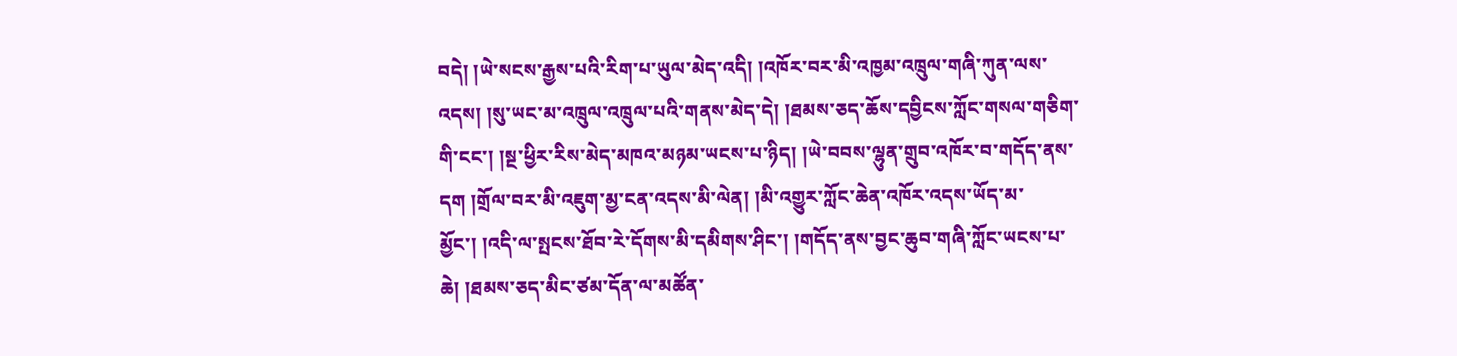བདེ། །ཡེ་སངས་རྒྱས་པའི་རིག་པ་ཡུལ་མེད་འདི། །འཁོར་བར་མི་འཁྱམ་འཁྲུལ་གཞི་ཀུན་ལས་འདས། །སུ་ཡང་མ་འཁྲུལ་འཁྲུལ་པའི་གནས་མེད་དེ། །ཐམས་ཅད་ཆོས་དབྱིངས་ཀློང་གསལ་གཅིག་གི་ངང་། །སྔ་ཕྱིར་རིས་མེད་མཁའ་མཉམ་ཡངས་པ་ཉིད། །ཡེ་བབས་ལྷུན་གྲུབ་འཁོར་བ་གདོད་ནས་དག །གྲོལ་བར་མི་འཇུག་མྱ་ངན་འདས་མི་ལེན། །མི་འགྱུར་ཀློང་ཆེན་འཁོར་འདས་ཡོད་མ་མྱོང་། །འདི་ལ་སྤངས་ཐོབ་རེ་དོགས་མི་དམིགས་ཤིང་། །གདོད་ནས་བྱང་ཆུབ་གཞི་ཀློང་ཡངས་པ་ཆེ། །ཐམས་ཅད་མིང་ཙམ་དོན་ལ་མཚོན་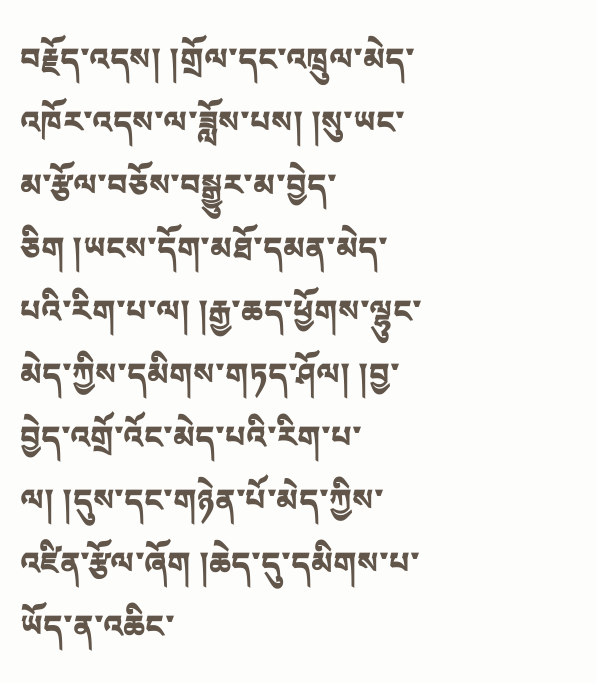བརྗོད་འདས། །གྲོལ་དང་འཁྲུལ་མེད་འཁོར་འདས་ལ་ཟློས་པས། །སུ་ཡང་མ་རྩོལ་བཅོས་བསྒྱུར་མ་བྱེད་ཅིག །ཡངས་དོག་མཐོ་དམན་མེད་པའི་རིག་པ་ལ། །རྒྱ་ཆད་ཕྱོགས་ལྷུང་མེད་ཀྱིས་དམིགས་གཏད་ཤོལ། །བྱ་བྱེད་འགྲོ་འོང་མེད་པའི་རིག་པ་ལ། །དུས་དང་གཉེན་པོ་མེད་ཀྱིས་འཛིན་རྩོལ་ཞོག །ཆེད་དུ་དམིགས་པ་ཡོད་ན་འཆིང་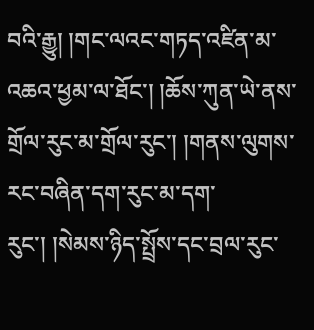བའི་རྒྱུ། །གང་ལའང་གཏད་འཛིན་མ་འཆའ་ཕྱམ་ལ་ཐོང་། །ཆོས་ཀུན་ཡེ་ནས་གྲོལ་རུང་མ་གྲོལ་རུང་། །གནས་ལུགས་རང་བཞིན་དག་རུང་མ་དག་རུང་། །སེམས་ཉིད་སྤྲོས་དང་བྲལ་རུང་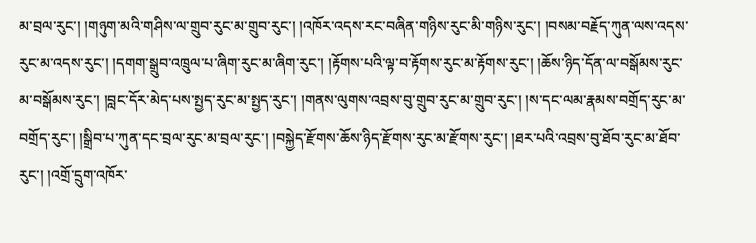མ་བྲལ་རུང་། །གཉུག་མའི་གཤིས་ལ་གྲུབ་རུང་མ་གྲུབ་རུང་། །འཁོར་འདས་རང་བཞིན་གཉིས་རུང་མི་གཉིས་རུང་། །བསམ་བརྗོད་ཀུན་ལས་འདས་རུང་མ་འདས་རུང་། །དགག་སྒྲུབ་འཁྲུལ་པ་ཞིག་རུང་མ་ཞིག་རུང་། །རྟོགས་པའི་ལྟ་བ་རྟོགས་རུང་མ་རྟོགས་རུང་། །ཆོས་ཉིད་དོན་ལ་བསྒོམས་རུང་མ་བསྒོམས་རུང་། །བླང་དོར་མེད་པས་སྤྱད་རུང་མ་སྤྱད་རུང་། །གནས་ལུགས་འབྲས་བུ་གྲུབ་རུང་མ་གྲུབ་རུང་། །ས་དང་ལམ་རྣམས་བགྲོད་རུང་མ་བགྲོད་རུང་། །སྒྲིབ་པ་ཀུན་དང་བྲལ་རུང་མ་བྲལ་རུང་། །བསྐྱེད་རྫོགས་ཆོས་ཉིད་རྫོགས་རུང་མ་རྫོགས་རུང་། །ཐར་པའི་འབྲས་བུ་ཐོབ་རུང་མ་ཐོབ་རུང་། །འགྲོ་དྲུག་འཁོར་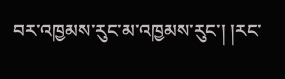བར་འཁྱམས་རུང་མ་འཁྱམས་རུང་། །རང་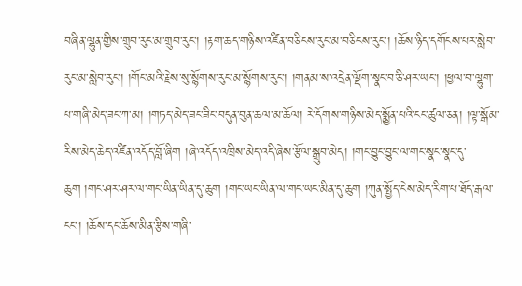བཞིན་ལྷུན་གྱིས་གྲུབ་རུང་མ་གྲུབ་རུང་། །རྟག་ཆད་གཉིས་འཛིན་བཅིངས་རུང་མ་བཅིངས་རུང་། །ཆོས་ཉིད་དགོངས་པར་སླེབ་རུང་མ་སླེབ་རུང་། །གོང་མའི་རྗེས་སུ་སྙོགས་རུང་མ་སྙོགས་རུང་། །གནམ་ས་འདྲེན་ལྡོག་སྣང་བ་ཅི་ཤར་ཡང་། །ཕྱལ་བ་ལྷུག་པ་གཞི་མེད་ཟང་ཀ་མ། །གཏད་མེད་ཟང་ཟིང་བདུན་བུན་ཆལ་མ་ཆོལ། རེ་དོགས་གཉིས་མེད་སྨྱོན་པའི་ངང་ཚུལ་ཅན། །ལྟ་སྒོམ་རིས་མེད་ཆེད་འཛིན་འདོད་བློ་ཞིག །ཞེ་འདོད་འཁྲིས་མེད་འདི་ཞེས་རྩོལ་སྒྲུབ་མེད། །གང་བྱུང་བྱུང་ལ་གང་སྣང་སྣང་དུ་ཆུག །གང་ཤར་ཤར་ལ་གང་ཡིན་ཡིན་དུ་ཆུག །གང་ཡང་ཡིན་ལ་གང་ཡང་མིན་དུ་ཆུག །ཀུན་སྤྱོད་ངེས་མེད་རིག་པ་ཐོད་རྒལ་ངང་། །ཆོས་དང་ཆོས་མིན་རྩིས་གཞི་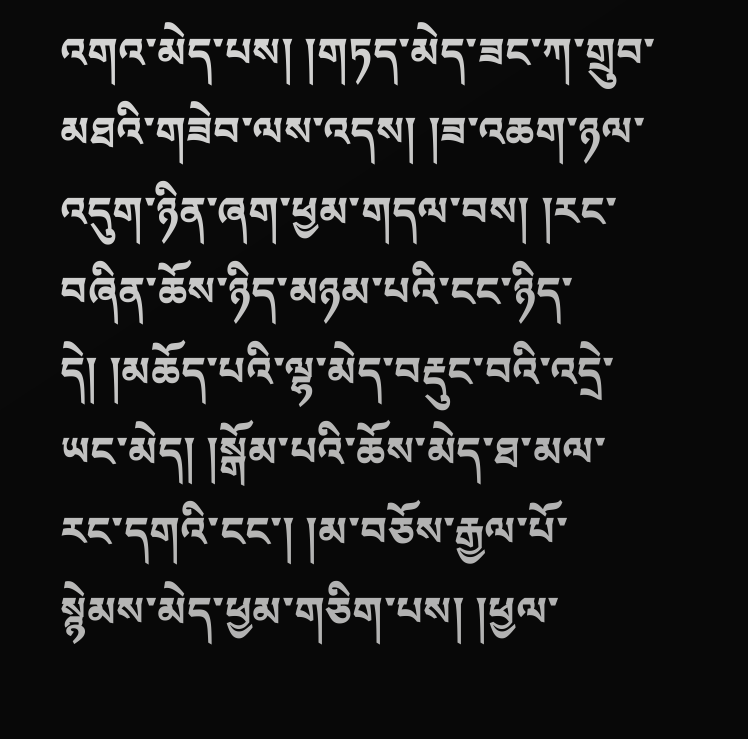འགའ་མེད་པས། །གཏད་མེད་ཟང་ཀ་གྲུབ་མཐའི་གཟེབ་ལས་འདས། །ཟ་འཆག་ཉལ་འདུག་ཉིན་ཞག་ཕྱམ་གདལ་བས། །རང་བཞིན་ཆོས་ཉིད་མཉམ་པའི་ངང་ཉིད་དེ། །མཆོད་པའི་ལྷ་མེད་བརྡུང་བའི་འདྲེ་ཡང་མེད། །སྒོམ་པའི་ཆོས་མེད་ཐ་མལ་རང་དགའི་ངང་། །མ་བཅོས་རྒྱལ་པོ་སྙེམས་མེད་ཕྱམ་གཅིག་པས། །ཕྱལ་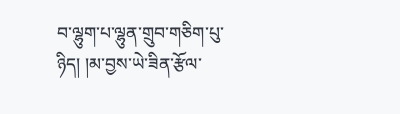བ་ལྷུག་པ་ལྷུན་གྲུབ་གཅིག་པུ་ཉིད། །མ་བྱས་ཡེ་ཟིན་རྩོལ་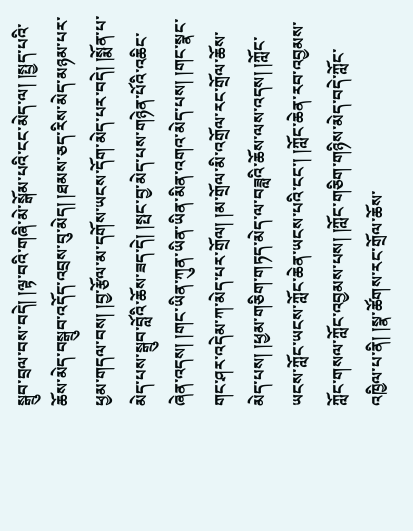སྒྲུབ་བྲལ་བས་བདེ། །ལྟ་བའི་གཞི་མེ་སྒོམ་པའི་ངང་མེད་ལ། །སྤྱད་པའི་ཆོས་མེད་བསྒྲུབ་འདོད་འབྲས་བུ་མེད། །ཐམས་ཅད་རིས་མེད་མཉམ་པར་ཕྱམ་གདལ་བས། །བྱ་རྩོལ་མ་དགོས་ཡངས་དོག་མེད་པར་བདེ། །སྨོན་པ་མེད་པས་སྒྲུབ་བློའི་ཆོས་ཟད་དེ། །སྤང་བྱ་མེད་པས་གཉེན་པོའི་འཆིང་ཞེན་འདས། །གང་ཡིན་ཀུན་ཡིན་ཡིན་མིན་འགའ་མེད་པས། །གང་སྣང་གང་ཤར་འདེམ་ཀ་མེད་པར་གྲོལ། །མ་གྲོལ་མི་འགྲོལ་རང་གྲོལ་ཆོས་མེད་པས། །ཕྱམ་གཅིག་གཏད་མེད་ལ་བཟླའི་ཆོས་ལས་འདས། །ཀློང་ཡངས་ཀློང་ཡངས་ཀློང་ཆེན་ཡངས་པའི་ངང་། །ཀློང་ཆེན་རབ་འབྱམས་ཀློང་གསལ་ཀློང་འབྱམས་པས། །ཀློང་གཅིག་གཉིས་མེད་བདེ་ཀློང་འཁྱིལ་པ་ནི། །སྣ་ཚོགས་རང་གྲོལ་ཆོས་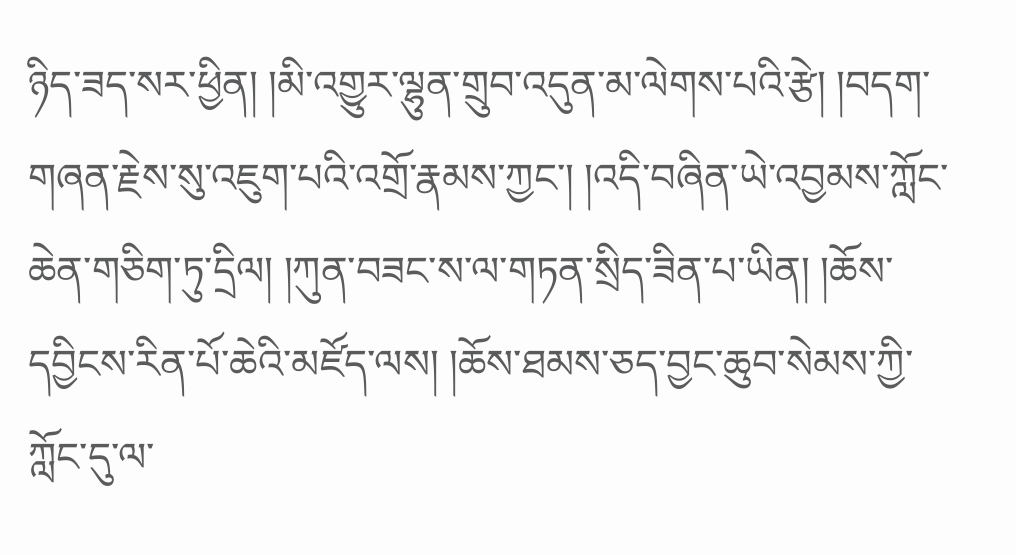ཉིད་ཟད་སར་ཕྱིན། །མི་འགྱུར་ལྷུན་གྲུབ་འདུན་མ་ལེགས་པའི་རྩེ། །བདག་གཞན་རྗེས་སུ་འཇུག་པའི་འགྲོ་རྣམས་ཀྱང་། །འདི་བཞིན་ཡེ་འབྱམས་ཀློང་ཆེན་གཅིག་ཏུ་དྲིལ། །ཀུན་བཟང་ས་ལ་གཏན་སྲིད་ཟིན་པ་ཡིན། །ཆོས་དབྱིངས་རིན་པོ་ཆེའི་མཛོད་ལས། །ཆོས་ཐམས་ཅད་བྱང་ཆུབ་སེམས་ཀྱི་ཀློང་དུ་ལ་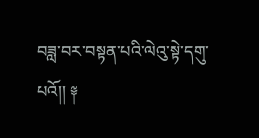བཟླ་བར་བསྟན་པའི་ལེའུ་སྟེ་དགུ་པའོ།། ༈